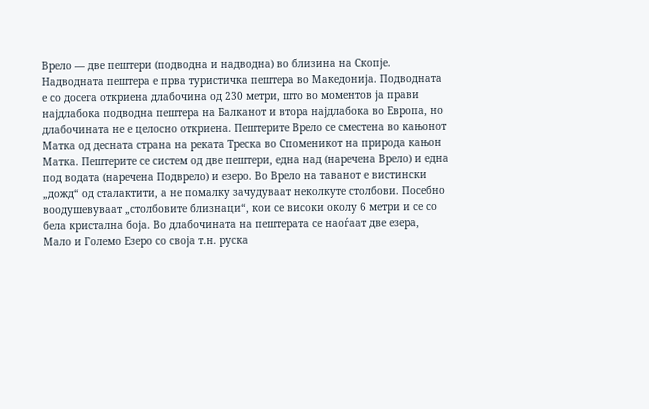Врело — две пештери (подводна и надводна) во близина на Скопје. Надводната пештера е прва туристичка пештера во Македонија. Подводната е со досега откриена длабочина од 230 метри, што во моментов ја прави најдлабока подводна пештера на Балканот и втора најдлабока во Европа, но длабочината не е целосно откриена. Пештерите Врело се сместена во кањонот Матка од десната страна на реката Треска во Споменикот на природа кањон Матка. Пештерите се систем од две пештери, една над (наречена Врело) и една под водата (наречена Подврело) и езеро. Во Врело на таванот е вистински „дожд“ од сталактити, а не помалку зачудуваат неколкуте столбови. Посебно воодушевуваат „столбовите близнаци“, кои се високи околу 6 метри и се со бела кристална боја. Во длабочината на пештерата се наоѓаат две езера, Мало и Големо Езеро со своја т.н. руска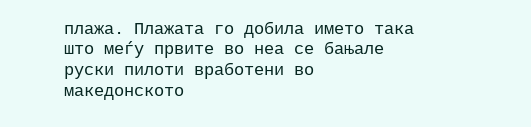плажа. Плажата го добила името така што меѓу првите во неа се бањале руски пилоти вработени во македонското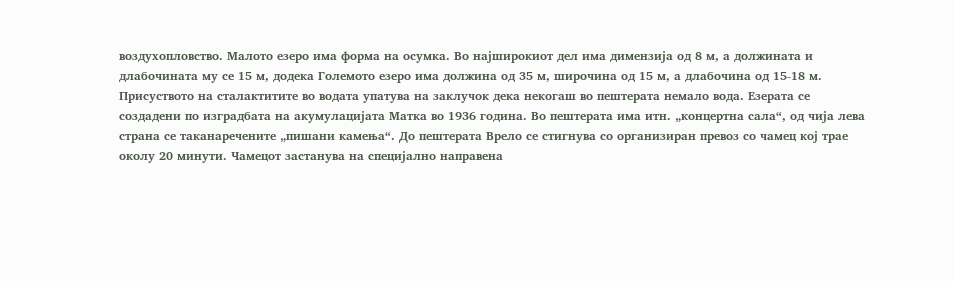воздухопловство. Малото езеро има форма на осумка. Во најширокиот дел има димензија од 8 м, а должината и длабочината му се 15 м, додека Големото езеро има должина од 35 м, широчина од 15 м, а длабочина од 15-18 м. Присуството на сталактитите во водата упатува на заклучок дека некогаш во пештерата немало вода. Езерата се создадени по изградбата на акумулацијата Матка во 1936 година. Во пештерата има итн. „концертна сала“, од чија лева страна се таканаречените „пишани камења“. До пештерата Врело се стигнува со организиран превоз со чамец кој трае околу 20 минути. Чамецот застанува на специјално направена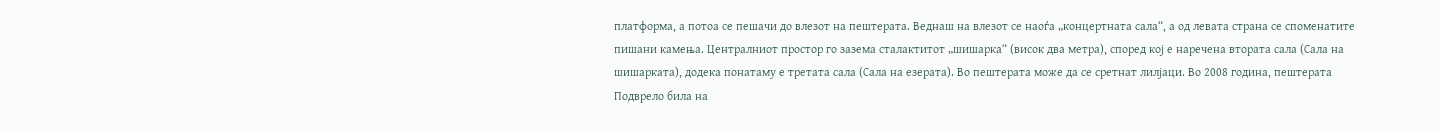платформа, а потоа се пешачи до влезот на пештерата. Веднаш на влезот се наоѓа „концертната сала“, а од левата страна се споменатите пишани камења. Централниот простор го зазема сталактитот „шишарка“ (висок два метра), според кој е наречена втората сала (Сала на шишарката), додека понатаму е третата сала (Сала на езерата). Во пештерата може да се сретнат лилјаци. Во 2008 година, пештерата Подврело била на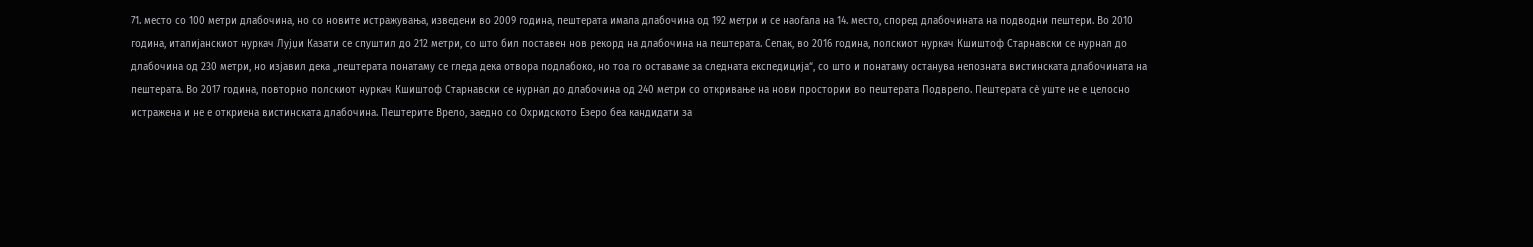71. место со 100 метри длабочина, но со новите истражувања, изведени во 2009 година, пештерата имала длабочина од 192 метри и се наоѓала на 14. место, според длабочината на подводни пештери. Во 2010 година, италијанскиот нуркач Лујџи Казати се спуштил до 212 метри, со што бил поставен нов рекорд на длабочина на пештерата. Сепак, во 2016 година, полскиот нуркач Кшиштоф Старнавски се нурнал до длабочина од 230 метри, но изјавил дека „пештерата понатаму се гледа дека отвора подлабоко, но тоа го оставаме за следната експедиција“, со што и понатаму останува непозната вистинската длабочината на пештерата. Во 2017 година, повторно полскиот нуркач Кшиштоф Старнавски се нурнал до длабочина од 240 метри со откривање на нови простории во пештерата Подврело. Пештерата сè уште не е целосно истражена и не е откриена вистинската длабочина. Пештерите Врело, заедно со Охридското Езеро беа кандидати за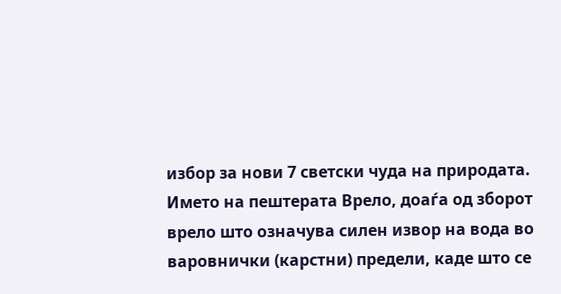избор за нови 7 светски чуда на природата. Името на пештерата Врело, доаѓа од зборот врело што означува силен извор на вода во варовнички (карстни) предели, каде што се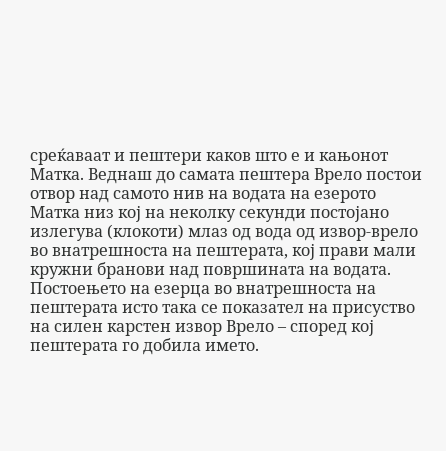среќаваат и пештери каков што е и кањонот Матка. Веднаш до самата пештера Врело постои отвор над самото нив на водата на езерото Матка низ кој на неколку секунди постојано излегува (клокоти) млаз од вода од извор-врело во внатрешноста на пештерата, кој прави мали кружни бранови над површината на водата. Постоењето на езерца во внатрешноста на пештерата исто така се показател на присуство на силен карстен извор Врело – според кој пештерата го добила името.